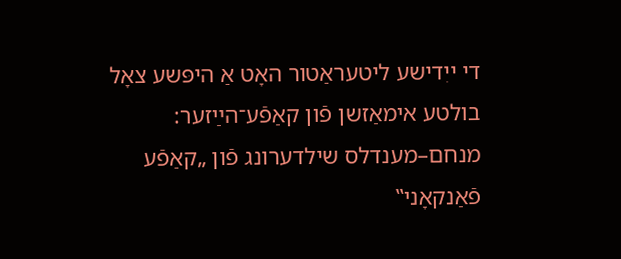די ייִדישע ליטעראַטור האָט אַ היפּשע צאָל בולטע אימאַזשן פֿון קאַפֿע־הײַזער: מנחם–מענדלס שילדערונג פֿון „קאַפֿע פֿאַנקאָני‟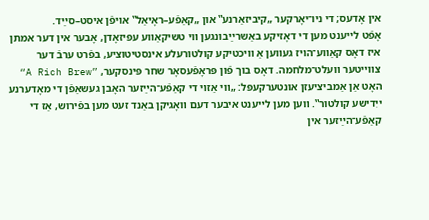אין אָדעס; די ניו־יאָרקער „קיביזאַרנע‟ און „קאַפֿע–ראָיאַל‟ אױפֿן איסט–סײַד.
אָפֿט לײענט מען די דאָזיקע באַשרײַבונגען װי טשיקאַװע עפּיזאָדן, אָבער אין דער אמתן איז דאָס קאַװע־הױז געװען אַ װיכטיקע קולטורעלע אינסטיטוציע, בפֿרט ערבֿ דער צװײטער װעלט־מלחמה. דאָס בוך פֿון פּראָפֿעסאָר שחר פּינסקער, ”A Rich Brew“
האָט אַן אַמביציעזן אונטערקעפּל: „װי אַזױ די קאַפֿע־הײַזער האָבן געשאַפֿן די מאָדערנע ייִדישע קולטור‟. װען מען לײענט איבער דעם װאָגיקן באַנד זעט מען בפֿירוש, אַז די קאַפֿע־הײַזער אין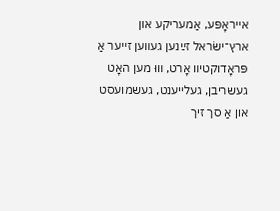אײראָפּע, אַמעריקע און ארץ־ישׂראל זײַנען געװען זײער אַ פּראָדוקטיװ אָרט, װוּ מען האָט געשריבן, געלײענט, געשמועסט און אַ סך זיך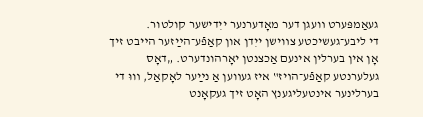געאַמפּערט װעגן דער מאָדערנער ייִדישער קולטור.
די ליבע־געשיכטע צװישן ייִדן און קאַפֿע־הײַזער הײבט זיך אָן אין בערלין אינעם אַכצנטן יאָרהונדערט. „דאָס געלערנטע קאַפֿע־הױז‟ איז געװען אַ נײַער לאָקאַל, װוּ די בערלינער אינטעליגענץ האָט זיך געקאָנט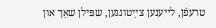טרעפֿן, לײענען צײַטונגען, שפּילן שאַך און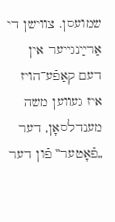שמועסן. צװישן די אַרײַנגײער אין דעם קאַפֿע־הױז איז געװען משה מענדלסאָן, דער „פֿאָטער‟ פֿון דער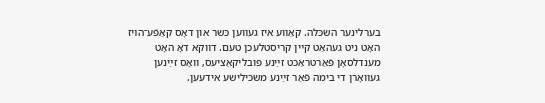בערלינער השׂכּלה. קאַװע איז געװען כּשר און דאָס קאַפֿע־הױז האָט ניט געהאַט קײן קריסטלעכן טעם. דװקא דאָ האָט מענדלסאָן פֿאַרטראַכט זײַנע פּובליקאַציעס, װאָס זײַנען געװאָרן די בימה פֿאַר זײַנע משׂכּילישע אידעען.